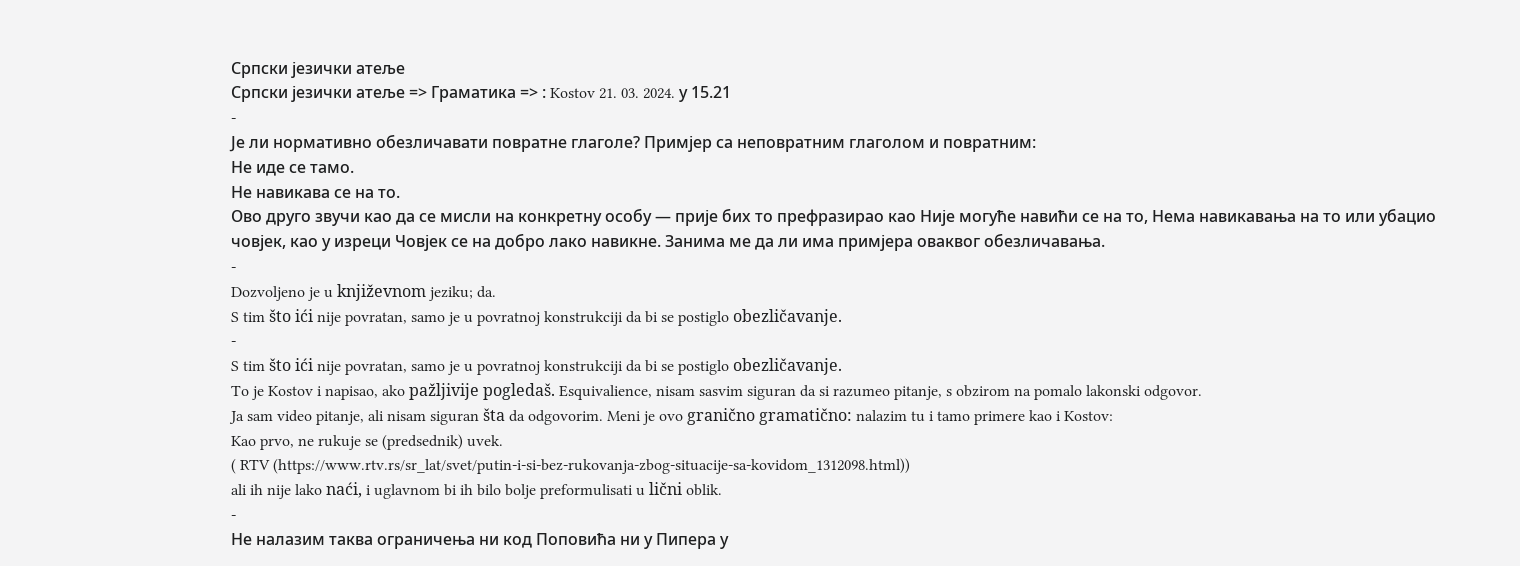Српски језички атеље
Српски језички атеље => Граматика => : Kostov 21. 03. 2024. у 15.21
-
Је ли нормативно обезличавати повратне глаголе? Примјер са неповратним глаголом и повратним:
Не иде се тамо.
Не навикава се на то.
Ово друго звучи као да се мисли на конкретну особу — прије бих то префразирао као Није могуће навићи се на то, Нема навикавања на то или убацио човјек, као у изреци Човјек се на добро лако навикне. Занима ме да ли има примјера оваквог обезличавања.
-
Dozvoljeno je u književnom jeziku; da.
S tim što ići nije povratan, samo je u povratnoj konstrukciji da bi se postiglo obezličavanje.
-
S tim što ići nije povratan, samo je u povratnoj konstrukciji da bi se postiglo obezličavanje.
To je Kostov i napisao, ako pažljivije pogledaš. Esquivalience, nisam sasvim siguran da si razumeo pitanje, s obzirom na pomalo lakonski odgovor.
Ja sam video pitanje, ali nisam siguran šta da odgovorim. Meni je ovo granično gramatično: nalazim tu i tamo primere kao i Kostov:
Kao prvo, ne rukuje se (predsednik) uvek.
( RTV (https://www.rtv.rs/sr_lat/svet/putin-i-si-bez-rukovanja-zbog-situacije-sa-kovidom_1312098.html))
ali ih nije lako naći, i uglavnom bi ih bilo bolje preformulisati u lični oblik.
-
Не налазим таква ограничења ни код Поповића ни у Пипера у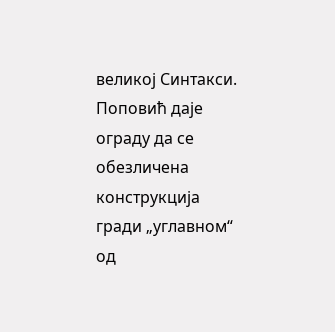великој Синтакси. Поповић даје ограду да се обезличена конструкција гради „углавном“ од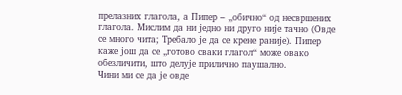прелазних глагола, а Пипер – „обично“ од несвршених глагола. Мислим да ни једно ни друго није тачно (Овде се много чита; Требало је да се крене раније). Пипер каже још да се „готово сваки глагол“ може овако обезличити, што делује прилично паушално.
Чини ми се да је овде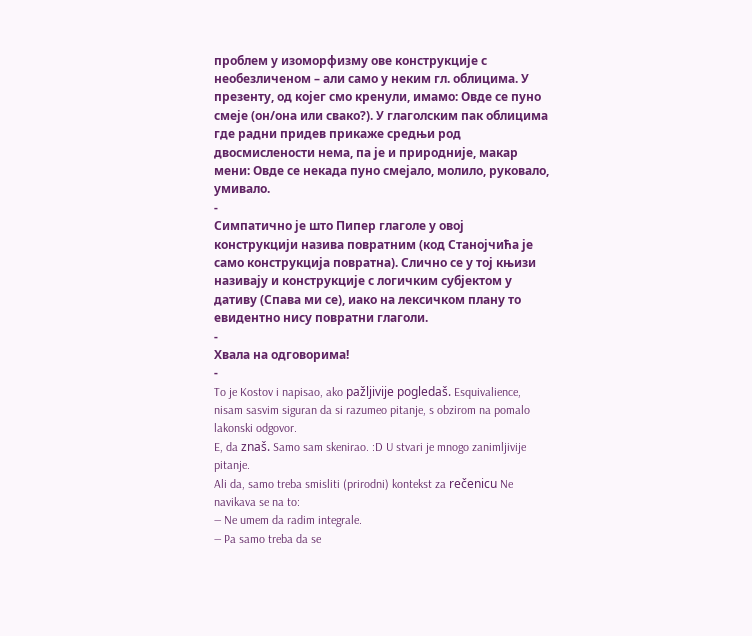проблем у изоморфизму ове конструкције с необезличеном – али само у неким гл. облицима. У презенту, од којег смо кренули, имамо: Овде се пуно смеје (он/она или свако?). У глаголским пак облицима где радни придев прикаже средњи род двосмислености нема, па је и природније, макар мени: Овде се некада пуно смејало, молило, руковало, умивало.
-
Симпатично је што Пипер глаголе у овој конструкцији назива повратним (код Станојчића је само конструкција повратна). Слично се у тој књизи називају и конструкције с логичким субјектом у дативу (Спава ми се), иако на лексичком плану то евидентно нису повратни глаголи.
-
Хвала на одговорима!
-
To je Kostov i napisao, ako pažljivije pogledaš. Esquivalience, nisam sasvim siguran da si razumeo pitanje, s obzirom na pomalo lakonski odgovor.
E, da znaš. Samo sam skenirao. :D U stvari je mnogo zanimljivije pitanje.
Ali da, samo treba smisliti (prirodni) kontekst za rečenicu Ne navikava se na to:
— Ne umem da radim integrale.
— Pa samo treba da se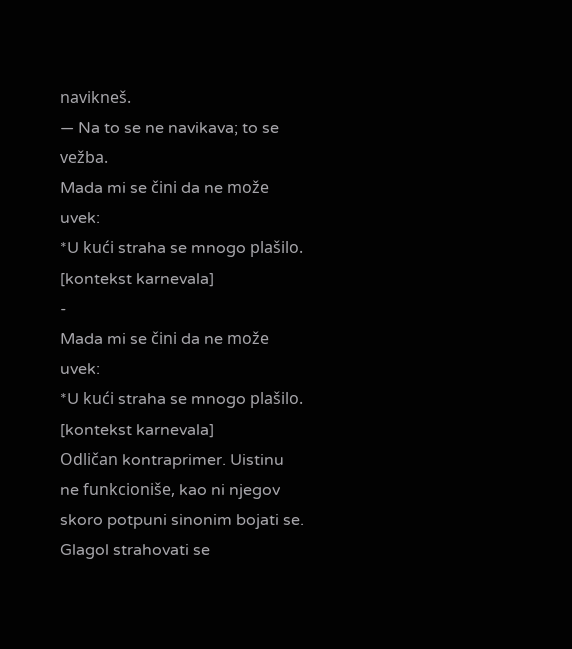navikneš.
— Na to se ne navikava; to se vežba.
Mada mi se čini da ne može uvek:
*U kući straha se mnogo plašilo. [kontekst karnevala]
-
Mada mi se čini da ne može uvek:
*U kući straha se mnogo plašilo. [kontekst karnevala]
Odličan kontraprimer. Uistinu ne funkcioniše, kao ni njegov skoro potpuni sinonim bojati se.
Glagol strahovati se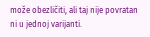može obezličiti, ali taj nije povratan ni u jednoj varijanti.